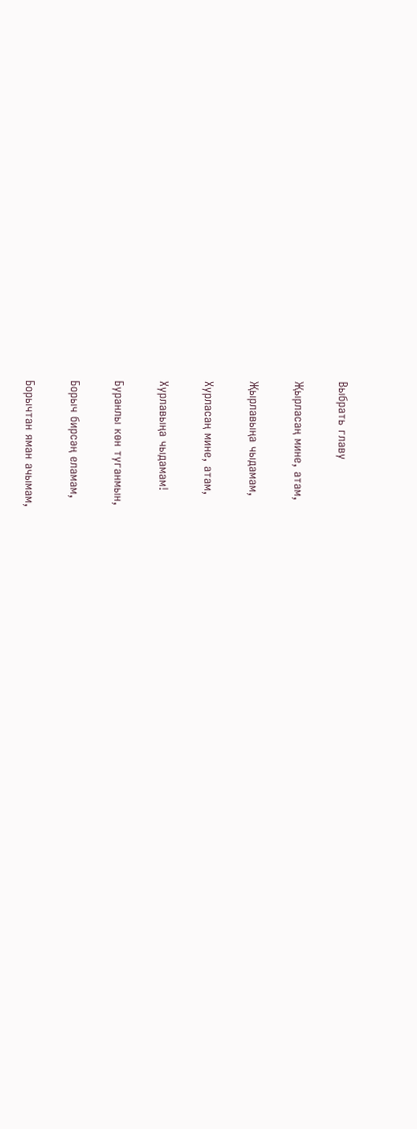Выбрать главу

Җырласаң мине, атам,

Җырлавыңа чыдамам,

Хурласаң мине, атам,

Хурлавыңа чыдамам!

Буранлы көн туганмын,

Борыч бирсәң еламам,

Борычтан яман ачымам,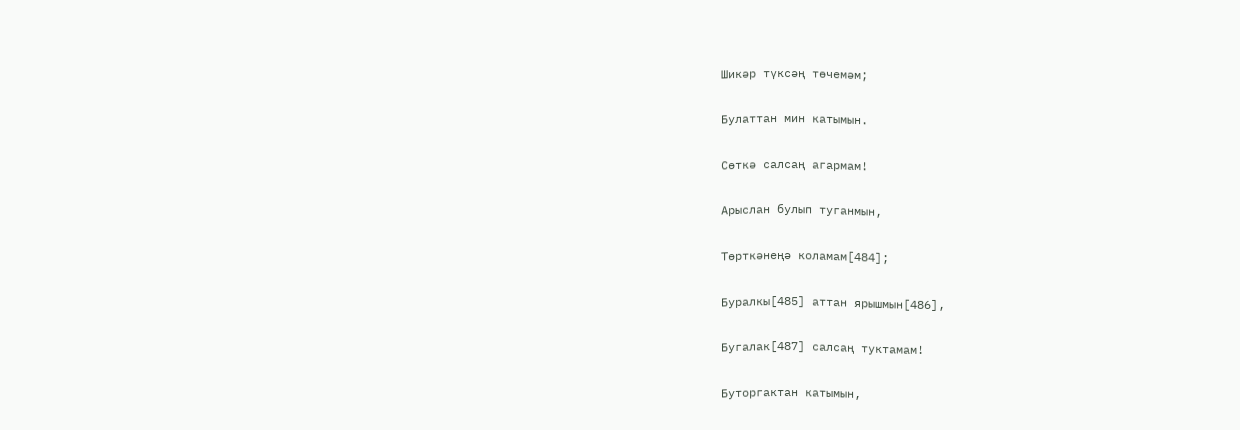Шикәр түксәң төчемәм;

Булаттан мин катымын.

Сөткә салсаң агармам!

Арыслан булып туганмын,

Төрткәнеңә коламам[484];

Буралкы[485] аттан ярышмын[486],

Бугалак[487] салсаң туктамам!

Буторгактан катымын,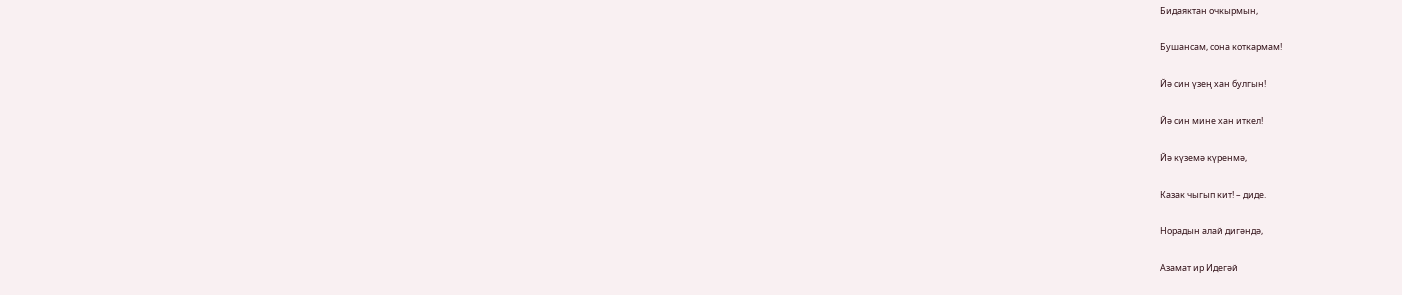Бидаяктан очкырмын,

Бушансам, сона коткармам!

Йә син үзең хан булгын!

Йә син мине хан иткел!

Йә күземә күренмә,

Казак чыгып кит! – диде.

Норадын алай дигәндә,

Азамат ир Идегәй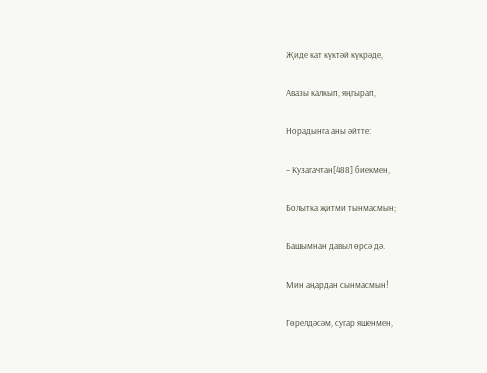Җиде кат күктәй күкрәде,

Авазы калкып, яңгырап,

Норадынга аны әйтте:

– Кузагачтан[488] биекмен,

Болытка җитми тынмасмын;

Башымнан давыл өрсә дә.

Мин аңардан сынмасмын!

Гөрелдәсәм, сугар яшенмен,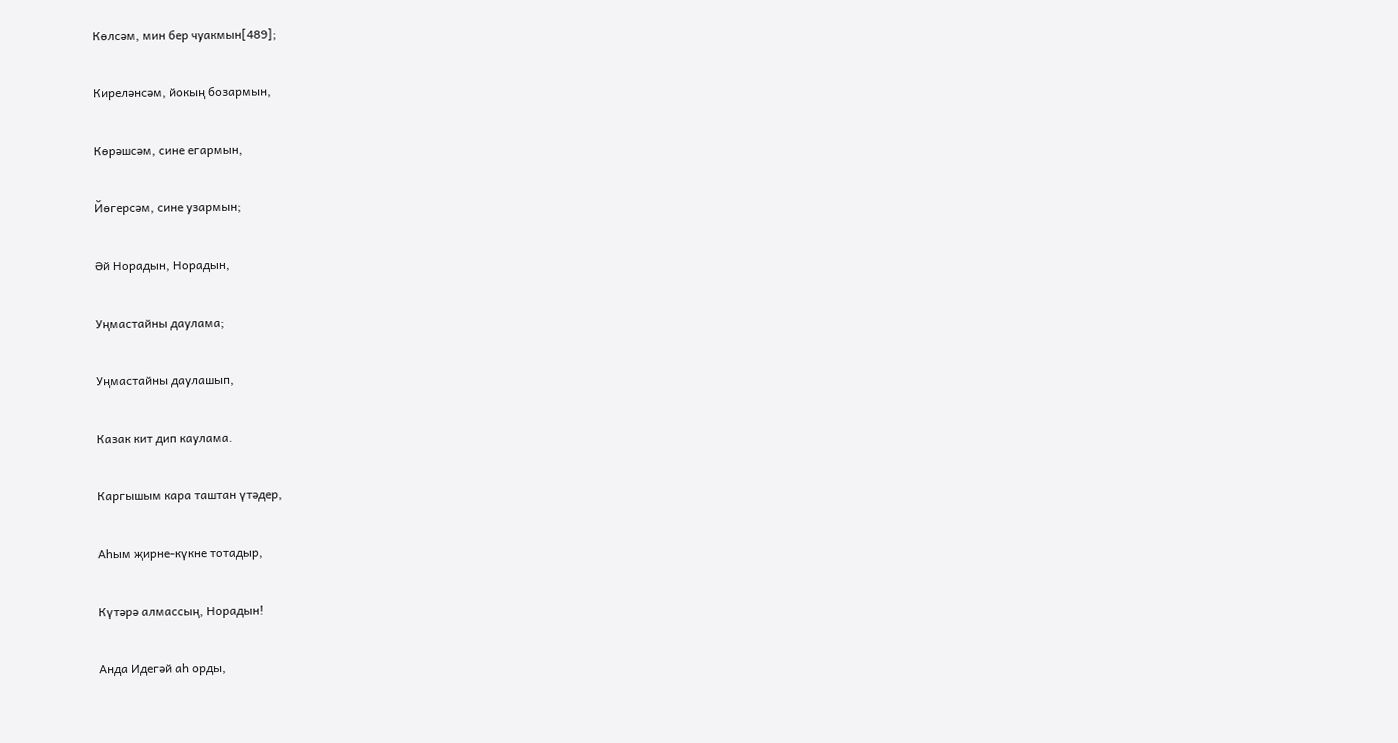Көлсәм, мин бер чуакмын[489];

Киреләнсәм, йокың бозармын,

Көрәшсәм, сине егармын,

Йөгерсәм, сине узармын;

Әй Норадын, Норадын,

Уңмастайны даулама;

Уңмастайны даулашып,

Казак кит дип каулама.

Каргышым кара таштан үтәдер,

Аһым җирне-күкне тотадыр,

Күтәрә алмассың, Норадын!

Анда Идегәй аһ орды,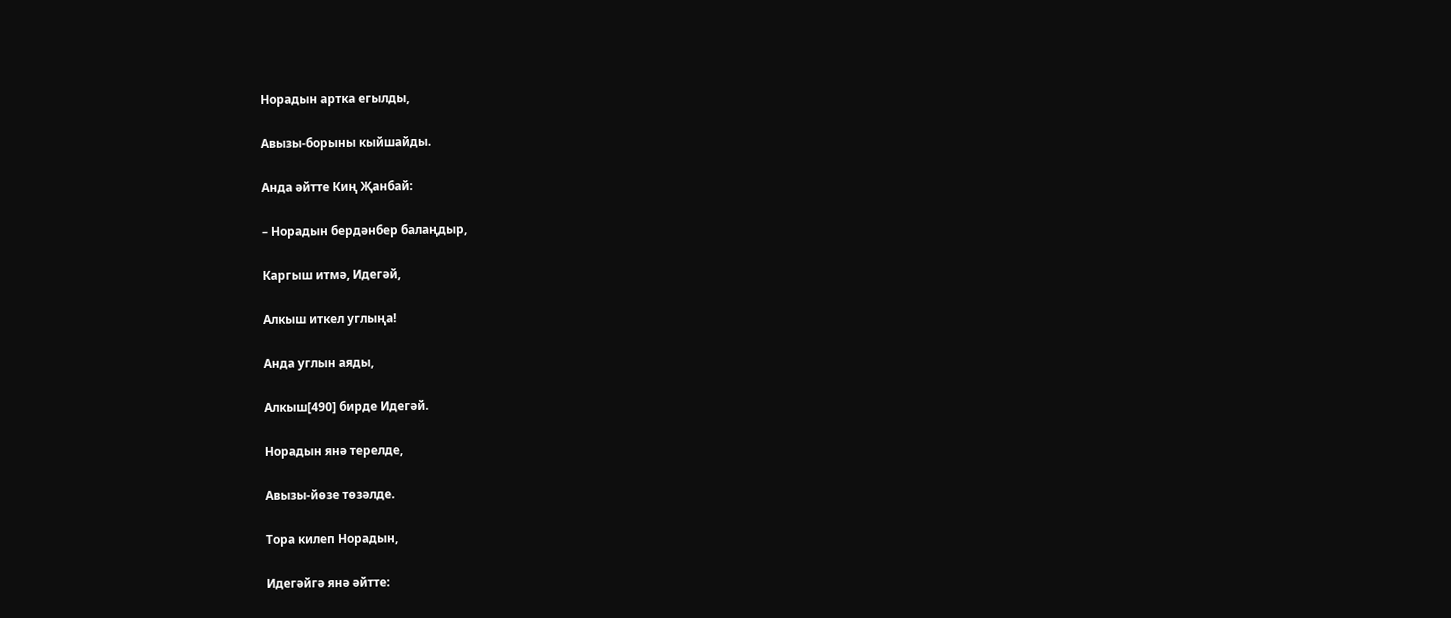Норадын артка егылды,

Авызы-борыны кыйшайды.

Анда әйтте Киң Җанбай:

– Норадын бердәнбер балаңдыр,

Каргыш итмә, Идегәй,

Алкыш иткел углыңа!

Анда углын аяды,

Алкыш[490] бирде Идегәй.

Норадын янә терелде,

Авызы-йөзе төзәлде.

Тора килеп Норадын,

Идегәйгә янә әйтте: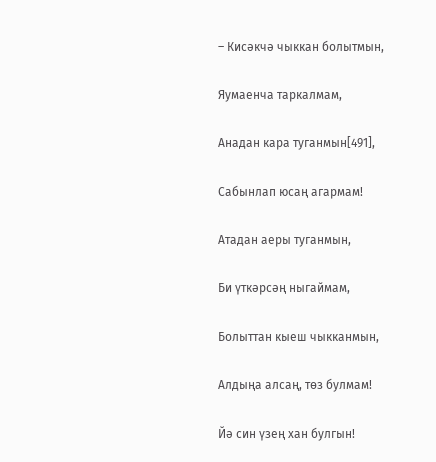– Кисәкчә чыккан болытмын,

Яумаенча таркалмам,

Анадан кара туганмын[491],

Сабынлап юсаң агармам!

Атадан аеры туганмын,

Би үткәрсәң ныгаймам,

Болыттан кыеш чыкканмын,

Алдыңа алсаң, төз булмам!

Йә син үзең хан булгын!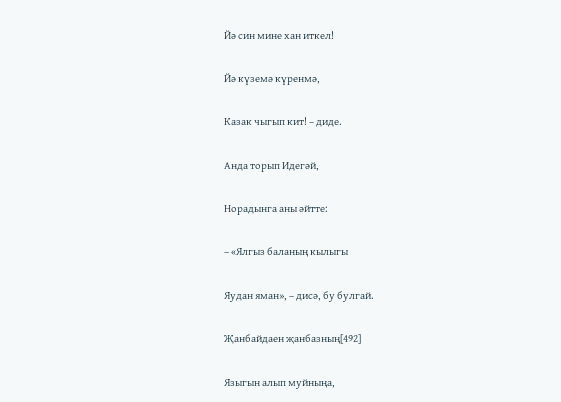Йә син мине хан иткел!

Йә күземә күренмә,

Казак чыгып кит! – диде.

Анда торып Идегәй,

Норадынга аны әйтте:

– «Ялгыз баланың кылыгы

Яудан яман», – дисә, бу булгай.

Җанбайдаен җанбазның[492]

Языгын алып муйныңа,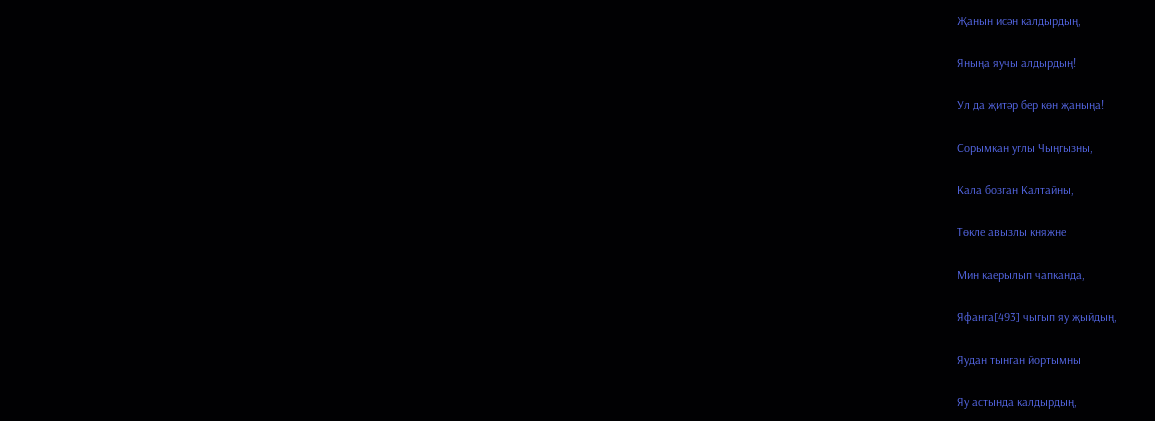Җанын исән калдырдың,

Яныңа яучы алдырдың!

Ул да җитәр бер көн җаныңа!

Сорымкан углы Чыңгызны,

Кала бозган Калтайны,

Төкле авызлы княжне

Мин каерылып чапканда,

Яфанга[493] чыгып яу җыйдың,

Яудан тынган йортымны

Яу астында калдырдың,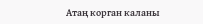Атаң корган каланы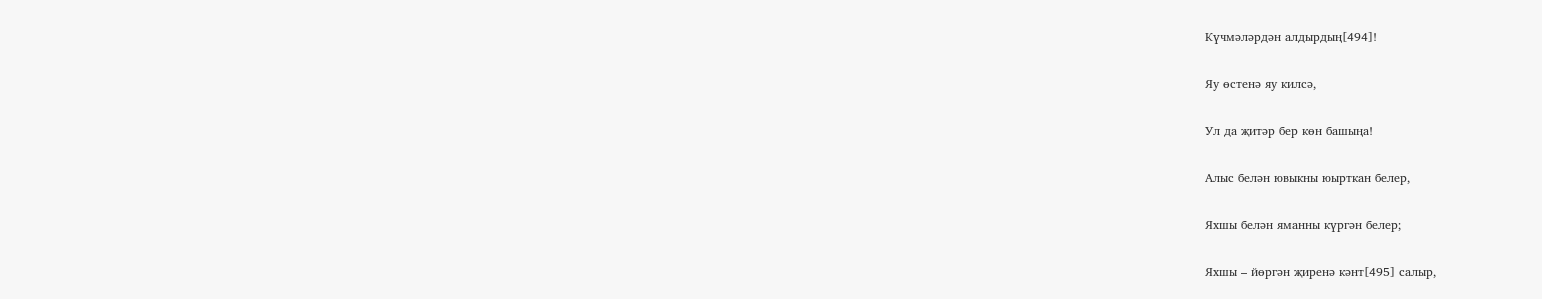Күчмәләрдән алдырдың[494]!

Яу өстенә яу килсә,

Ул да җитәр бер көн башыңа!

Алыс белән ювыкны юырткан белер,

Яхшы белән яманны күргән белер;

Яхшы – йөргән җиренә кәнт[495] салыр,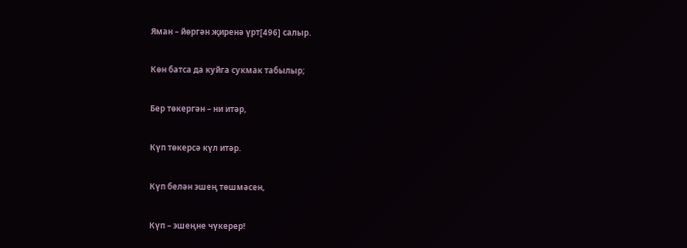Яман – йөргән җиренә үрт[496] салыр.

Көн батса да куйга сукмак табылыр;

Бер төкергән – ни итәр,

Күп төкерсә күл итәр.

Күп белән эшең төшмәсен,

Күп – эшеңне чүкерер!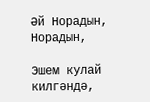Әй Норадын, Норадын,

Эшем кулай килгәндә,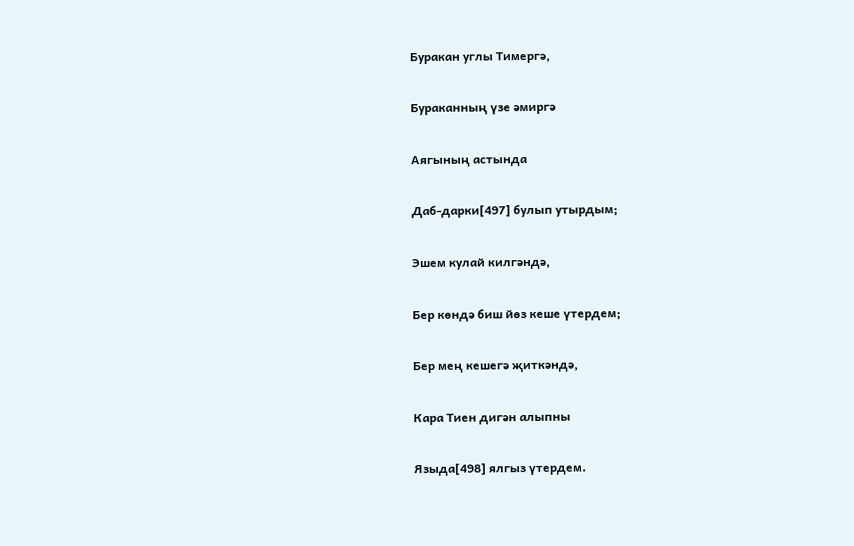Буракан углы Тимергә,

Бураканның үзе әмиргә

Аягының астында

Даб-дарки[497] булып утырдым;

Эшем кулай килгәндә,

Бер көндә биш йөз кеше үтердем;

Бер мең кешегә җиткәндә,

Кара Тиен дигән алыпны

Языда[498] ялгыз үтердем.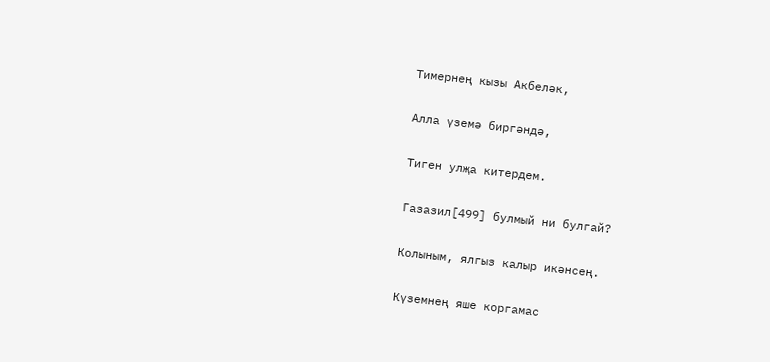Тимернең кызы Акбеләк,

Алла үземә биргәндә,

Тиген улҗа китердем.

Газазил[499] булмый ни булгай?

Колыным, ялгыз калыр икәнсең.

Күземнең яше коргамас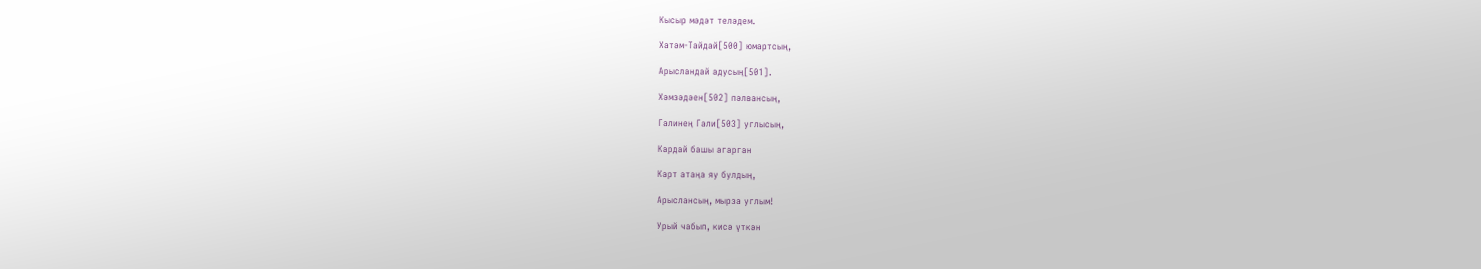Кысыр мәдәт теләдем.

Хатәм-Тайдай[500] юмартсың,

Арысландай адусың[501].

Хәмзәдәен[502] пәлвансың,

Галинең Гали[503] углысың,

Кардай башы агарган

Карт атаңа яу булдың,

Арыслансың, мырза углым!

Урый чабып, кисә үткән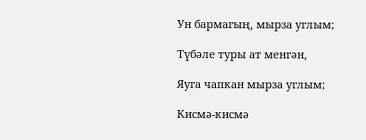Ун бармагың, мырза углым;

Түбәле туры ат менгән,

Яуга чапкан мырза углым;

Кисмә-кисмә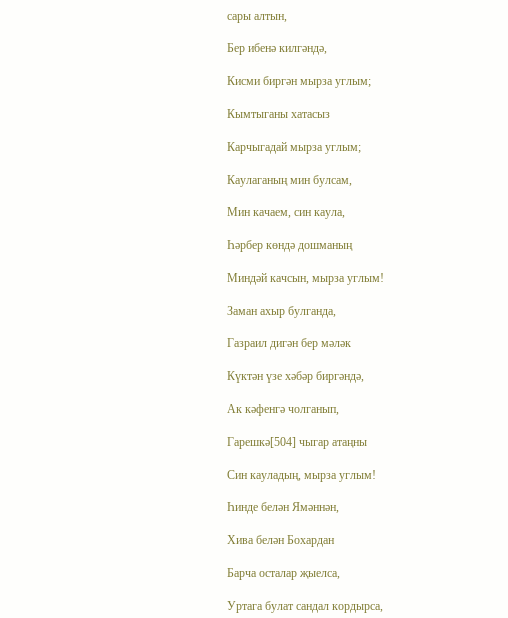сары алтын,

Бер ибенә килгәндә,

Кисми биргән мырза углым;

Кымтыганы хатасыз

Карчыгадай мырза углым;

Каулаганың мин булсам,

Мин качаем, син каула,

Һәрбер көндә дошманың

Миндәй качсын, мырза углым!

Заман ахыр булганда,

Газраил дигән бер мәләк

Күктән үзе хәбәр биргәндә,

Ак кәфенгә чолганып,

Гарешкә[504] чыгар атаңны

Син кауладың, мырза углым!

Һинде белән Ямәннән,

Хива белән Бохардан

Барча осталар җыелса,

Уртага булат сандал кордырса,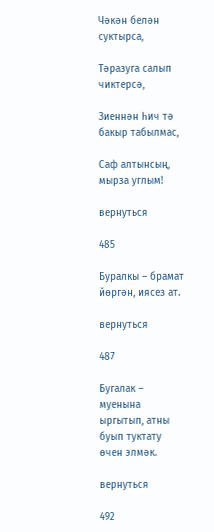Чәкән белән суктырса,

Тәразуга салып чиктерсә,

Зиеннән һич тә бакыр табылмас,

Саф алтынсың, мырза углым!

вернуться

485

Буралкы – брамат йөргән, иясез ат.

вернуться

487

Бугалак – муенына ыргытып, атны буып туктату өчен элмәк.

вернуться

492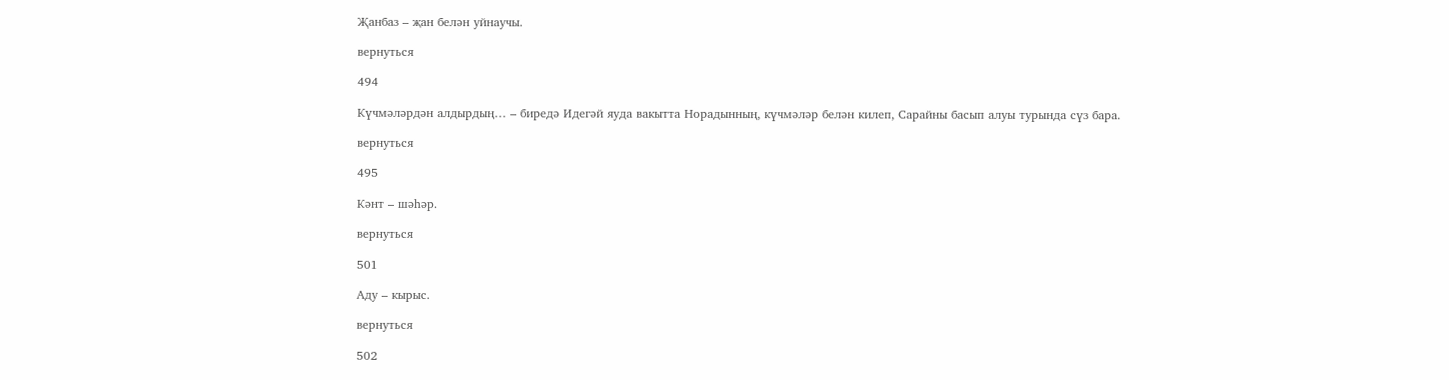Җанбаз – җан белән уйнаучы.

вернуться

494

Күчмәләрдән алдырдың… – биредә Идегәй яуда вакытта Норадынның, күчмәләр белән килеп, Сарайны басып алуы турында сүз бара.

вернуться

495

Кәнт – шәһәр.

вернуться

501

Аду – кырыс.

вернуться

502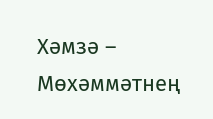Хәмзә – Мөхәммәтнең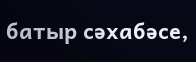батыр сәхабәсе,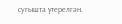сугышта үтерелгән.